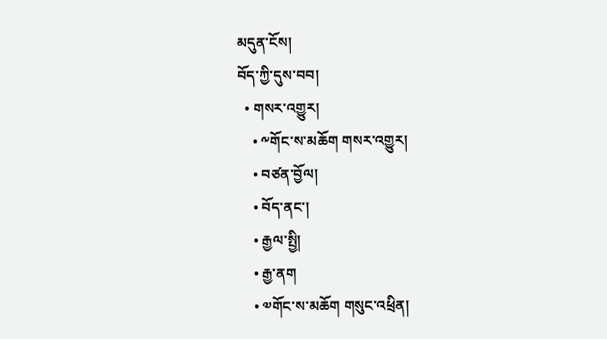མདུན་ངོས།
བོད་ཀྱི་དུས་བབ།
  • གསར་འགྱུར།
    • ༸གོང་ས་མཆོག གསར་འགྱུར།
    • བཙན་བྱོལ།
    • བོད་ནང་།
    • རྒྱལ་སྤྱི།
    • རྒྱ་ནག
    • ༧གོང་ས་མཆོག གསུང་འཕྲིན།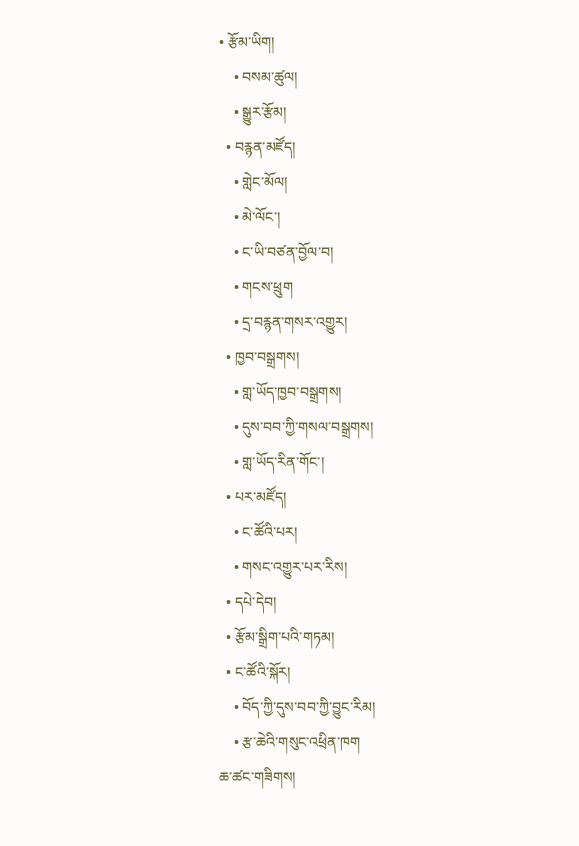• རྩོམ་ཡིག།
    • བསམ་ཚུལ།
    • སྒྱུར་རྩོམ།
  • བརྙན་མཛོད།
    • གླེང་མོལ།
    • མེ་ལོང་།
    • ང་ཡི་བཙན་བྱོལ་བ།
    • གངས་ཕྲུག
    • དྲ་བརྙན་གསར་འགྱུར།
  • ཁྱབ་བསྒྲགས།
    • གླ་ཡོད་ཁྱབ་བསྒྲགས།
    • དུས་བབ་ཀྱི་གསལ་བསྒྲགས།
    • གླ་ཡོད་རིན་གོང་།
  • པར་མཛོད།
    • ང་ཚོའི་པར།
    • གསང་འགྱུར་པར་རིས།
  • དཔེ་དེབ།
  • རྩོམ་སྒྲིག་པའི་གཏམ།
  • ང་ཚོའི་སྐོར།
    • བོད་ཀྱི་དུས་བབ་ཀྱི་བྱུང་རིམ།
    • རྩ་ཆེའི་གསུང་འཕྲིན་ཁག
ཆ་ཚང་གཟིགས།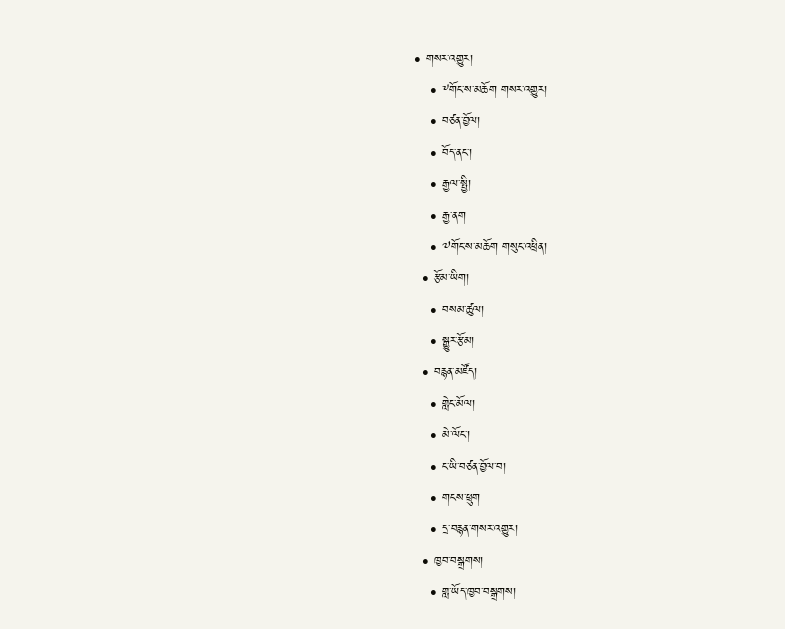• གསར་འགྱུར།
    • ༸གོང་ས་མཆོག གསར་འགྱུར།
    • བཙན་བྱོལ།
    • བོད་ནང་།
    • རྒྱལ་སྤྱི།
    • རྒྱ་ནག
    • ༧གོང་ས་མཆོག གསུང་འཕྲིན།
  • རྩོམ་ཡིག།
    • བསམ་ཚུལ།
    • སྒྱུར་རྩོམ།
  • བརྙན་མཛོད།
    • གླེང་མོལ།
    • མེ་ལོང་།
    • ང་ཡི་བཙན་བྱོལ་བ།
    • གངས་ཕྲུག
    • དྲ་བརྙན་གསར་འགྱུར།
  • ཁྱབ་བསྒྲགས།
    • གླ་ཡོད་ཁྱབ་བསྒྲགས།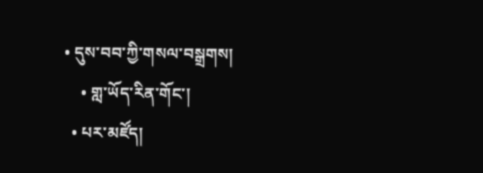• དུས་བབ་ཀྱི་གསལ་བསྒྲགས།
    • གླ་ཡོད་རིན་གོང་།
  • པར་མཛོད།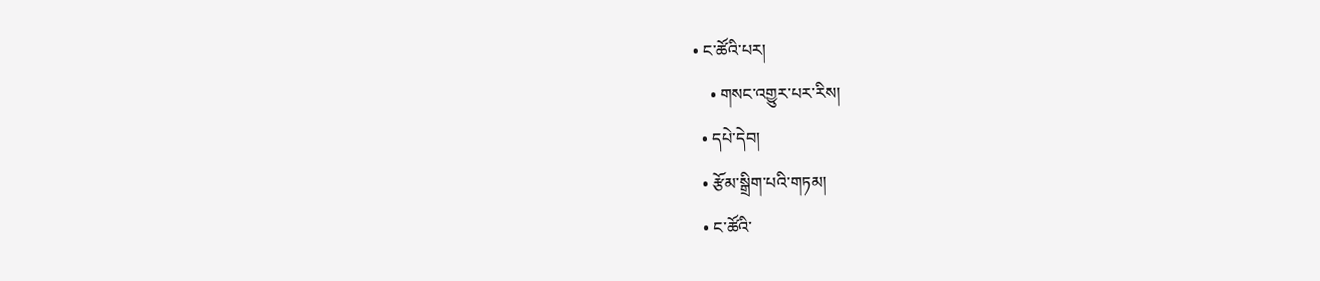• ང་ཚོའི་པར།
    • གསང་འགྱུར་པར་རིས།
  • དཔེ་དེབ།
  • རྩོམ་སྒྲིག་པའི་གཏམ།
  • ང་ཚོའི་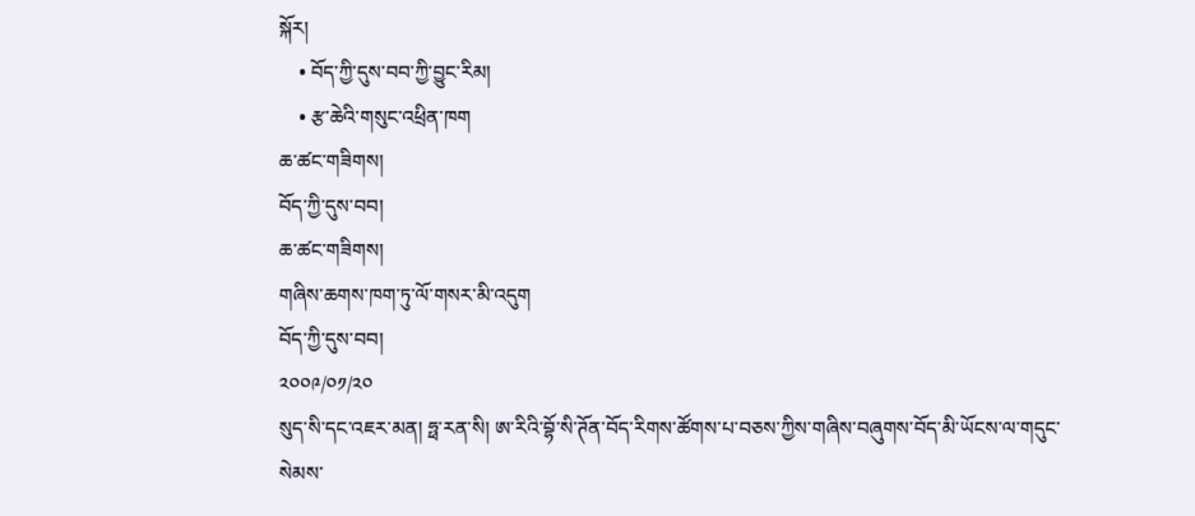སྐོར།
    • བོད་ཀྱི་དུས་བབ་ཀྱི་བྱུང་རིམ།
    • རྩ་ཆེའི་གསུང་འཕྲིན་ཁག
ཆ་ཚང་གཟིགས།
བོད་ཀྱི་དུས་བབ།
ཆ་ཚང་གཟིགས།
གཞིས་ཆགས་ཁག་ཏུ་ལོ་གསར་མི་འདུག
བོད་ཀྱི་དུས་བབ།
༢༠༠༩/༠༡/༢༠
སུད་སི་དང་འཇར་མན། ཧྥ་རན་སི། ཨ་རིའི་བྷོ་སི་ཊོན་བོད་རིགས་ཚོགས་པ་བཅས་ཀྱིས་གཞིས་བཞུགས་བོད་མི་ཡོངས་ལ་གདུང་སེམས་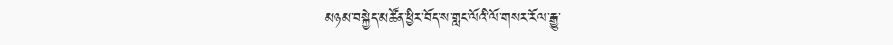མཉམ་བསྐྱེད་མཚོན་ཕྱིར་བོད་ས་གླང་ལོའི་ལོ་གསར་རོལ་རྒྱུ་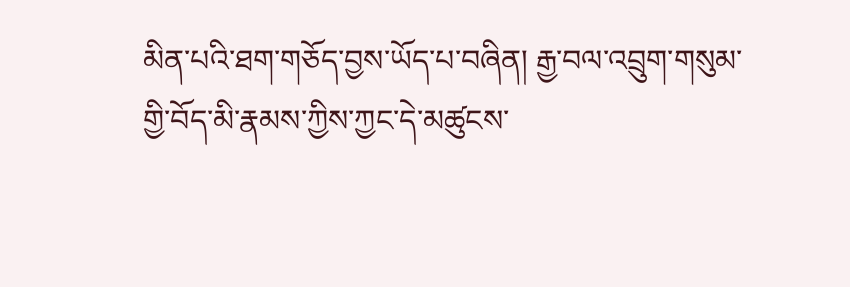མིན་པའི་ཐག་གཅོད་བྱས་ཡོད་པ་བཞིན། རྒྱ་བལ་འབྲུག་གསུམ་གྱི་བོད་མི་རྣམས་ཀྱིས་ཀྱང་དེ་མཚུངས་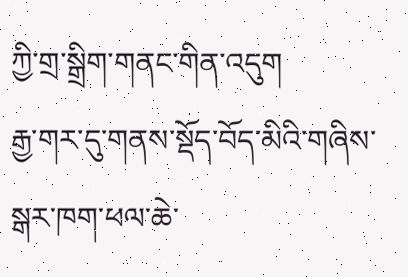ཀྱི་གྲ་སྒྲིག་གནང་གིན་འདུག
རྒྱ་གར་དུ་གནས་སྡོད་བོད་མིའི་གཞིས་སྒར་ཁག་ཕལ་ཆེ་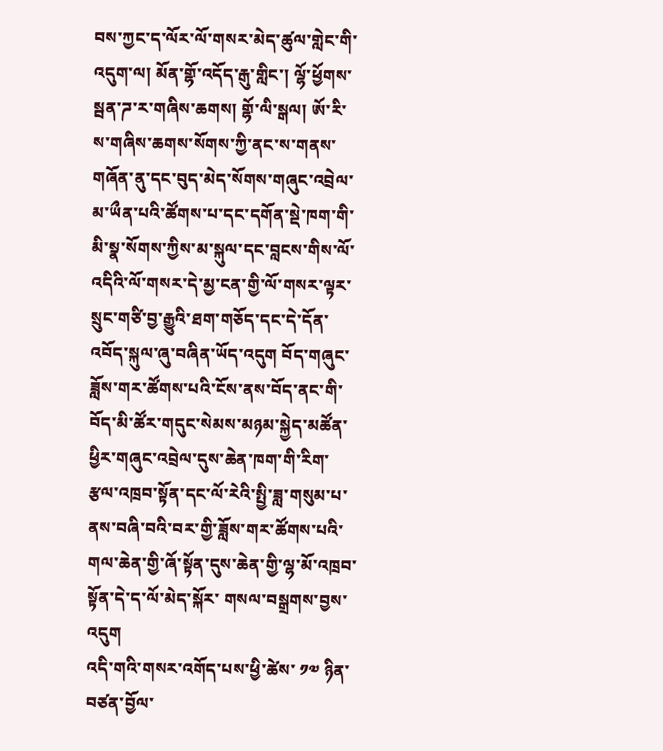བས་ཀྱང་ད་ལོར་ལོ་གསར་མེད་ཚུལ་གླེང་གི་འདུག་ལ། མོན་གྷོ་འདོད་རྒུ་གླིང་། ལྷོ་ཕྱོགས་སྦན་ཌ་ར་གཞིས་ཆགས། གྷོ་ལི་སྒལ། ཨོ་རི་ས་གཞིས་ཆགས་སོགས་ཀྱི་ནང་ས་གནས་གཞོན་ནུ་དང་བུད་མེད་སོགས་གཞུང་འབྲེལ་མ་ཡྀན་པའི་ཚོགས་པ་དང་དགོན་སྡེ་ཁག་གི་མི་སྣ་སོགས་ཀྱིས་མ་སྐུལ་དང་བླངས་གིས་ལོ་འདིའི་ལོ་གསར་དེ་མྱ་ངན་གྱི་ལོ་གསར་ལྟར་སྲུང་གཙི་བྱ་རྒྱུའི་ཐག་གཅོད་དང་དེ་དོན་འབོད་སྐུལ་ཞུ་བཞིན་ཡོད་འདུག བོད་གཞུང་ཟློས་གར་ཚོགས་པའི་ངོས་ནས་བོད་ནང་གི་བོད་མི་ཚོར་གདུང་སེམས་མཉམ་སྐྱེད་མཚོན་ཕྱིར་གཞུང་འབྲེལ་དུས་ཆེན་ཁག་གི་རིག་རྩལ་འཁྲབ་སྟོན་དང་ལོ་རེའི་སྤྱི་ཟླ་གསུམ་པ་ནས་བཞི་བའི་བར་གྱི་ཟློས་གར་ཚོགས་པའི་གལ་ཆེན་གྱི་ཞོ་སྟོན་དུས་ཆེན་གྱི་ལྷ་མོ་འཁྲབ་སྟོན་དེ་ད་ལོ་མེད་སྐོར་ གསལ་བསྒྲགས་བྱས་འདུག
འདི་གའི་གསར་འགོད་པས་ཕྱི་ཚེས་ ༡༧ ཉིན་བཙན་བྱོལ་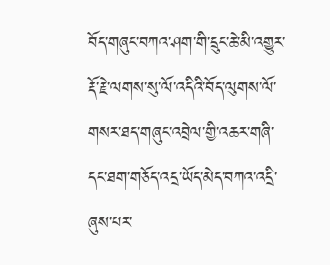བོད་གཞུང་བཀའ་ཤག་གི་དྲུང་ཆེ་མི་འགྱུར་རྡོ་རྗེ་ལགས་སུ་ལོ་འདིའི་བོད་ལུགས་ལོ་གསར་ཐད་གཞུང་འབྲེལ་གྱི་འཆར་གཞི་དང་ཐག་གཅོད་འདྲ་ཡོད་མེད་བཀའ་འདྲི་ཞུས་པར་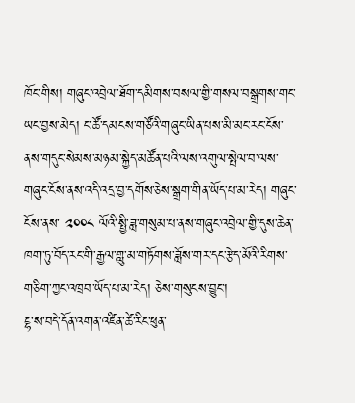ཁོང་གིས། གཞུང་འབྲེལ་ཐོག་དམིགས་བསལ་གྱི་གསལ་བསྒྲགས་གང་ཡང་བྱས་མེད། ང་ཚོ་དམངས་གཙོའི་གཞུང་ཡིན་པས་མི་མང་རང་ངོས་ནས་གདུང་སེམས་མཉམ་སྐྱེད་མཚོན་པའི་ལས་འགུལ་སྤེལ་བ་ལས་གཞུང་ངོས་ནས་འདི་འདྲ་བྱ་དགོས་ཅེས་སྒྲག་གིན་ཡོད་པ་མ་རེད། གཞུང་ངོས་ནས་ ༢༠༠༨ ལོའི་སྤྱི་ཟླ་གསུམ་པ་ནས་གཞུང་འབྲེལ་གྱི་དུས་ཆེན་ཁག་ཏུ་བོད་རང་གི་རྒྱལ་གླུ་མ་གཏོགས་ཟློས་གར་དང་རྩེད་མོའི་རིགས་གཅིག་ཀྱང་འཁྲབ་ཡོད་པ་མ་རེད། ཅེས་གསུངས་བྱུང་།
ངྷ་ས་བདེ་དོན་འགན་འཛིན་ཚེ་རིང་ཕུན་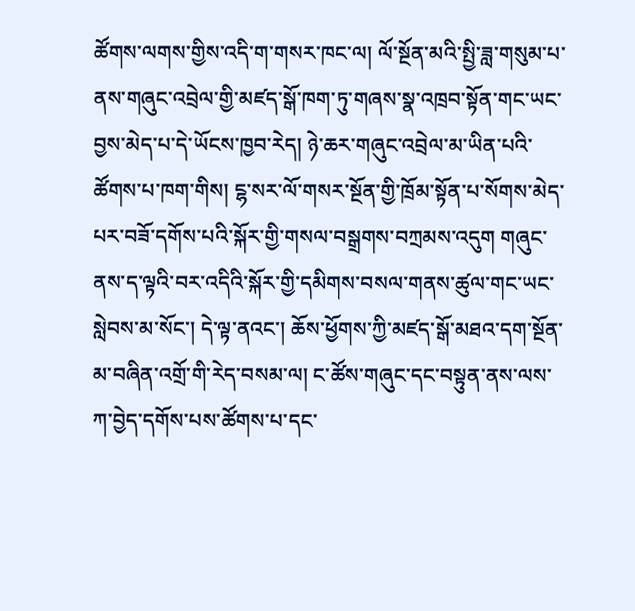ཚོགས་ལགས་གྱིས་འདི་ག་གསར་ཁང་ལ། ལོ་སྔོན་མའི་སྤྱི་ཟླ་གསུམ་པ་ནས་གཞུང་འབྲེལ་གྱི་མཛད་སྒོ་ཁག་ཏུ་གཞས་སྣ་འཁྲབ་སྟོན་གང་ཡང་བྱས་མེད་པ་དེ་ཡོངས་ཁྱབ་རེད། ཉེ་ཆར་གཞུང་འབྲེལ་མ་ཡིན་པའི་ཚོགས་པ་ཁག་གིས། ངྷ་སར་ལོ་གསར་སྔོན་གྱི་ཁྲོམ་སྟོན་པ་སོགས་མེད་པར་བཟོ་དགོས་པའི་སྐོར་གྱི་གསལ་བསྒྲགས་བཀྲམས་འདུག གཞུང་ནས་ད་ལྟའི་བར་འདིའི་སྐོར་གྱི་དམིགས་བསལ་གནས་ཚུལ་གང་ཡང་སླེབས་མ་སོང་། དེ་ལྟ་ནའང་། ཆོས་ཕྱོགས་ཀྱི་མཛད་སྒོ་མཐའ་དག་སྔོན་མ་བཞིན་འགྲོ་གི་རེད་བསམ་ལ། ང་ཚོས་གཞུང་དང་བསྟུན་ནས་ལས་ཀ་བྱེད་དགོས་པས་ཚོགས་པ་དང་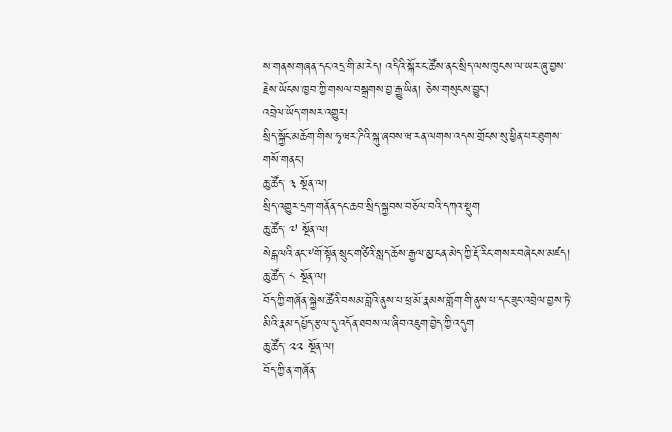ས་གནས་གཞན་དང་འདྲ་གི་མ་རེད། འདིའི་སྐོར་ང་ཚོས་ནང་སྲིད་ལས་ཁུངས་ལ་ཡར་ཞུ་བྱས་རྗེས་ཡོངས་ཁྱབ་ཀྱི་གསལ་བསྒྲགས་བྱ་རྒྱུ་ཡིན། ཅེས་གསུངས་བྱུང་།
འབྲེལ་ཡོད་གསར་འགྱུར།
སྲིད་སྐྱོང་མཆོག་གིས་ཧྭ་ཝར་ཌིའི་སྐུ་ཞབས་ཝ་རན་ལགས་འདས་གྲོངས་སུ་ཕྱིན་པར་ཐུགས་གསོ་གནང་།
ཆུ་ཚོད་ ༣ སྔོན་ལ།
སྲིད་འགྱུར་དྲག་གནོན་དང་ཆབ་སྲིད་སྐྱབས་བཅོལ་བའི་དཀའ་སྡུག
ཆུ་ཚོད་ ༧ སྔོན་ལ།
སེངྒ་ལའི་ནང་༸གོ་སྟོན་སྲུང་གཙིའི་སླད་ཆོས་རྒྱལ་མྱ་ངན་མེད་ཀྱི་རྡོ་རིང་གསར་བཞེངས་མཛད།
ཆུ་ཚོད་ ༨ སྔོན་ལ།
བོད་ཀྱི་གཞོན་སྐྱེས་ཚོའི་བསམ་བློའི་ནུས་པ་ཕྲ་མོ་རྣམས་གློག་གི་ནུས་པ་དང་ཟུང་འབྲེལ་བྱས་ཏེ་མིའི་རྣམ་དཔྱོད་རྩལ་དུ་འདོན་ཐབས་ལ་ཞིབ་འཇུག་བྱེད་ཀྱི་འདུག
ཆུ་ཚོད་ ༢༢ སྔོན་ལ།
བོད་ཀྱི་ན་གཞོན་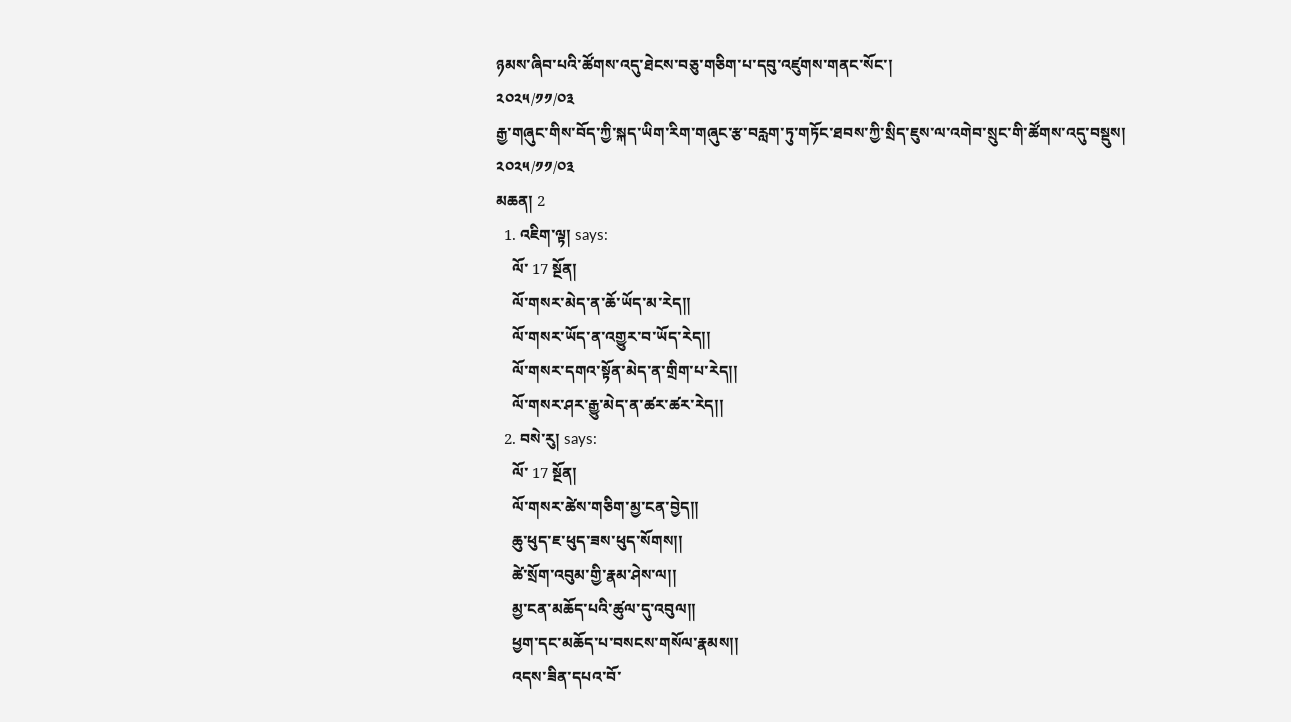ཉམས་ཞིབ་པའི་ཚོགས་འདུ་ཐེངས་བཅུ་གཅིག་པ་དབུ་འཛུགས་གནང་སོང་།
༢༠༢༥/༡༡/༠༣
རྒྱ་གཞུང་གིས་བོད་ཀྱི་སྐད་ཡིག་རིག་གཞུང་རྩ་བརླག་ཏུ་གཏོང་ཐབས་ཀྱི་སྲིད་ཇུས་ལ་འགེབ་སྲུང་གི་ཚོགས་འདུ་བསྡུས།
༢༠༢༥/༡༡/༠༣
མཆན། 2
  1. འཇིག་ལྟ། says:
    ལོ་ 17 སྔོན།
    ལོ་གསར་མེད་ན་ཆོ་ཡོད་མ་རེད།།
    ལོ་གསར་ཡོད་ན་འགྱུར་བ་ཡོད་རེད།།
    ལོ་གསར་དགའ་སྟོན་མེད་ན་གྲིག་པ་རེད།།
    ལོ་གསར་ཤར་རྒྱུ་མེད་ན་ཚར་ཚར་རེད།།
  2. བསེ་རུ། says:
    ལོ་ 17 སྔོན།
    ལོ་གསར་ཚེས་གཅིག་མྱ་ངན་བྱེད།།
    ཆུ་ཕུད་ཇ་ཕུད་ཟས་ཕུད་སོགས།།
    ཚེ་སྲོག་འབུམ་གྱི་རྣམ་ཤེས་ལ།།
    མྱ་ངན་མཆོད་པའི་ཚུལ་དུ་འབུལ།།
    ཕྱག་དང་མཆོད་པ་བསངས་གསོལ་རྣམས།།
    འདས་ཟིན་དཔའ་བོ་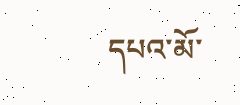དཔའ་མོ་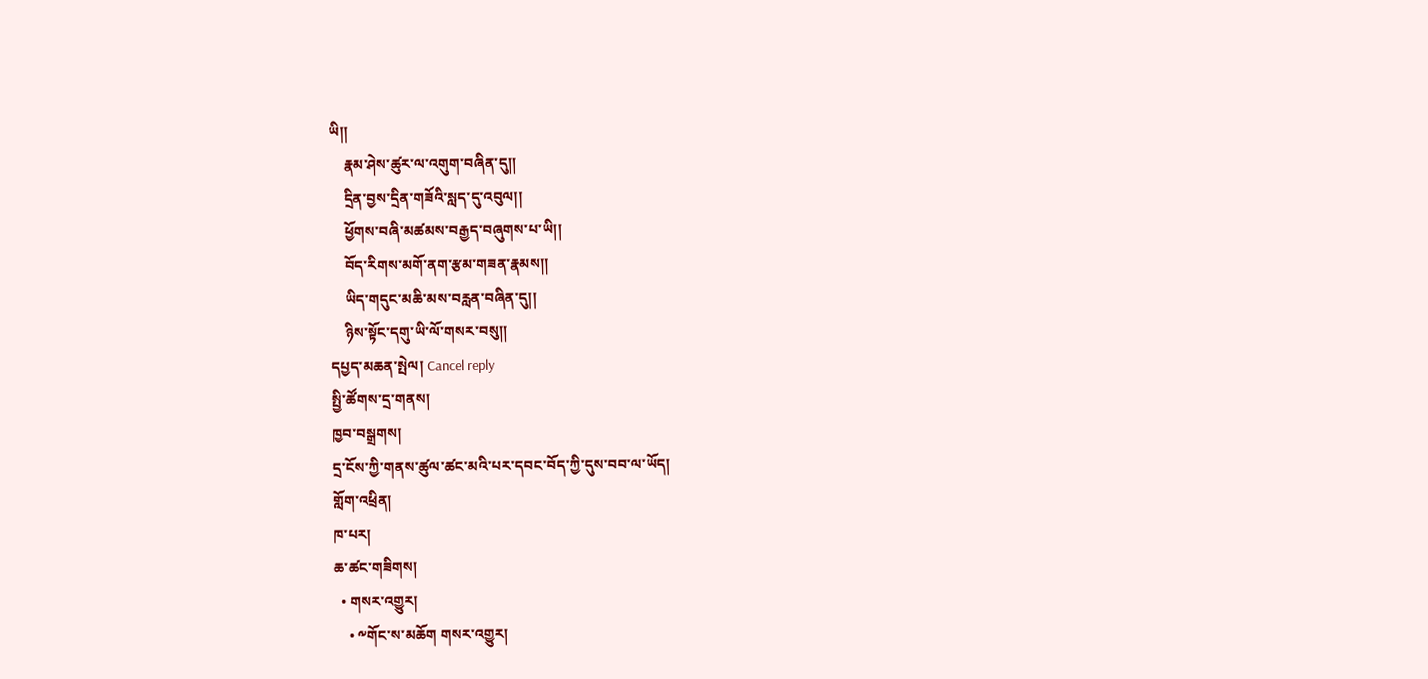ཡི།།
    རྣམ་ཤེས་ཚུར་ལ་འགུག་བཞིན་དུ།།
    དྲིན་བྱས་དྲིན་གཟོའི་སླད་དུ་འབུལ།།
    ཕྱོགས་བཞི་མཚམས་བརྒྱད་བཞུགས་པ་ཡི།།
    བོད་རིགས་མགོ་ནག་རྩམ་གཟན་རྣམས།།
    ཡིད་གདུང་མཆི་མས་བརླན་བཞིན་དུ།།
    ཉིས་སྟོང་དགུ་ཡི་ལོ་གསར་བསུ།།
དཔྱད་མཆན་སྤེལ། Cancel reply
སྤྱི་ཚོགས་དྲ་གནས།
ཁྱབ་བསྒྲགས།
དྲ་ངོས་ཀྱི་གནས་ཚུལ་ཚང་མའི་པར་དབང་བོད་ཀྱི་དུས་བབ་ལ་ཡོད།
གློག་འཕྲིན།
ཁ་པར།
ཆ་ཚང་གཟིགས།
  • གསར་འགྱུར།
    • ༸གོང་ས་མཆོག གསར་འགྱུར།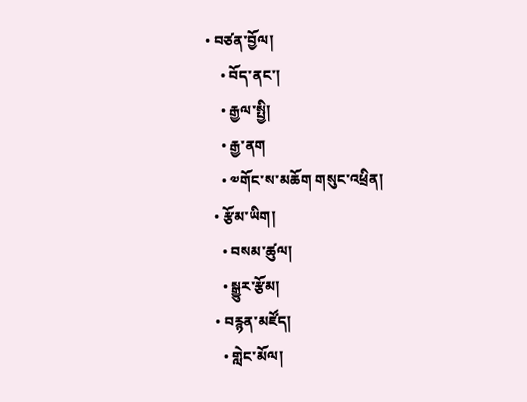• བཙན་བྱོལ།
    • བོད་ནང་།
    • རྒྱལ་སྤྱི།
    • རྒྱ་ནག
    • ༧གོང་ས་མཆོག གསུང་འཕྲིན།
  • རྩོམ་ཡིག།
    • བསམ་ཚུལ།
    • སྒྱུར་རྩོམ།
  • བརྙན་མཛོད།
    • གླེང་མོལ།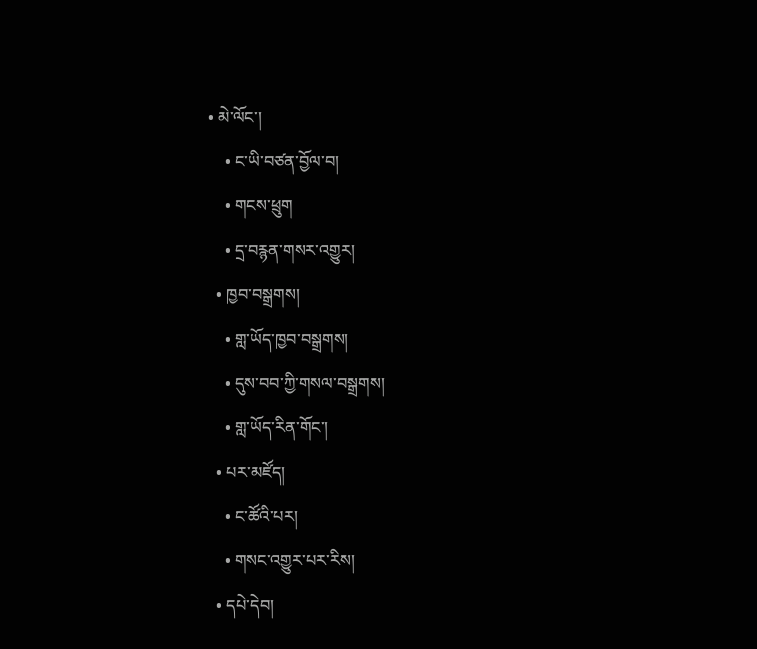• མེ་ལོང་།
    • ང་ཡི་བཙན་བྱོལ་བ།
    • གངས་ཕྲུག
    • དྲ་བརྙན་གསར་འགྱུར།
  • ཁྱབ་བསྒྲགས།
    • གླ་ཡོད་ཁྱབ་བསྒྲགས།
    • དུས་བབ་ཀྱི་གསལ་བསྒྲགས།
    • གླ་ཡོད་རིན་གོང་།
  • པར་མཛོད།
    • ང་ཚོའི་པར།
    • གསང་འགྱུར་པར་རིས།
  • དཔེ་དེབ།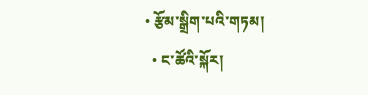• རྩོམ་སྒྲིག་པའི་གཏམ།
  • ང་ཚོའི་སྐོར།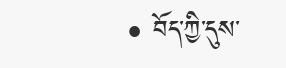• བོད་ཀྱི་དུས་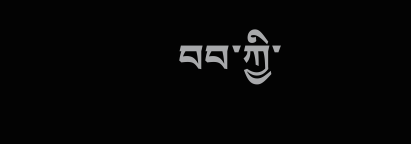བབ་ཀྱི་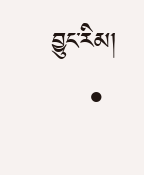བྱུང་རིམ།
    •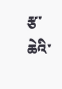རྩ་ཆེའི་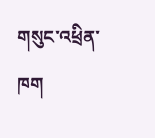གསུང་འཕྲིན་ཁག